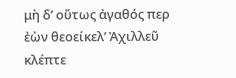μὴ δʼ οὕτως ἀγαθός περ ἐὼν θεοείκελʼ Ἀχιλλεῦ κλέπτε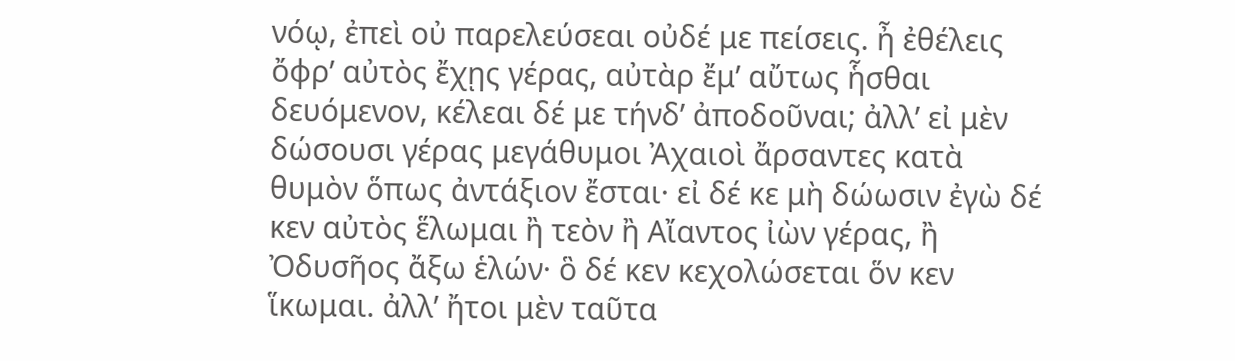νόῳ, ἐπεὶ οὐ παρελεύσεαι οὐδέ με πείσεις. ἦ ἐθέλεις ὄφρʼ αὐτὸς ἔχῃς γέρας, αὐτὰρ ἔμʼ αὔτως ἧσθαι δευόμενον, κέλεαι δέ με τήνδʼ ἀποδοῦναι; ἀλλʼ εἰ μὲν δώσουσι γέρας μεγάθυμοι Ἀχαιοὶ ἄρσαντες κατὰ θυμὸν ὅπως ἀντάξιον ἔσται· εἰ δέ κε μὴ δώωσιν ἐγὼ δέ κεν αὐτὸς ἕλωμαι ἢ τεὸν ἢ Αἴαντος ἰὼν γέρας, ἢ Ὀδυσῆος ἄξω ἑλών· ὃ δέ κεν κεχολώσεται ὅν κεν ἵκωμαι. ἀλλʼ ἤτοι μὲν ταῦτα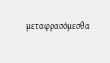μεταφρασόμεσθα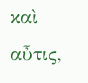καὶ αὖτις,